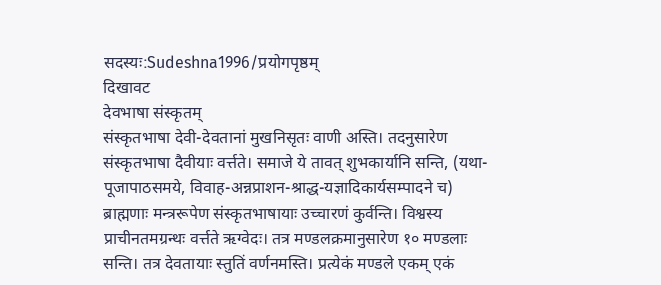सदस्यः:Sudeshna1996/प्रयोगपृष्ठम्
दिखावट
देवभाषा संस्कृतम्
संस्कृतभाषा देवी-देवतानां मुखनिसृतः वाणी अस्ति। तदनुसारेण संस्कृतभाषा दैवीयाः वर्त्तते। समाजे ये तावत् शुभकार्यानि सन्ति, (यथा-पूजापाठसमये, विवाह-अन्नप्राशन-श्राद्ध-यज्ञादिकार्यसम्पादने च) ब्राह्मणाः मन्त्ररूपेण संस्कृतभाषायाः उच्चारणं कुर्वन्ति। विश्वस्य प्राचीनतमग्रन्थः वर्त्तते ऋग्वेदः। तत्र मण्डलक्रमानुसारेण १० मण्डलाः सन्ति। तत्र देवतायाः स्तुतिं वर्णनमस्ति। प्रत्येकं मण्डले एकम् एकं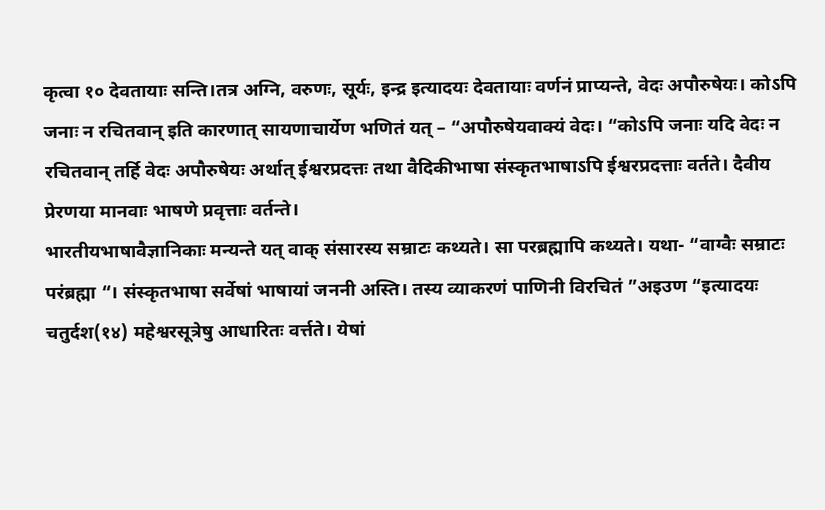कृत्वा १० देवतायाः सन्ति।तत्र अग्नि, वरुणः, सूर्यः, इन्द्र इत्यादयः देवतायाः वर्णनं प्राप्यन्ते, वेदः अपौरुषेयः। कोऽपि जनाः न रचितवान् इति कारणात् सायणाचार्येण भणितं यत् – “अपौरुषेयवाक्यं वेदः। “कोऽपि जनाः यदि वेदः न रचितवान् तर्हि वेदः अपौरुषेयः अर्थात् ईश्वरप्रदत्तः तथा वैदिकीभाषा संस्कृतभाषाऽपि ईश्वरप्रदत्ताः वर्तते। दैवीय प्रेरणया मानवाः भाषणे प्रवृत्ताः वर्तन्ते।
भारतीयभाषावैज्ञानिकाः मन्यन्ते यत् वाक् संसारस्य सम्राटः कथ्यते। सा परब्रह्मापि कथ्यते। यथा- “वाग्वैः सम्राटः परंब्रह्मा “। संस्कृतभाषा सर्वेषां भाषायां जननी अस्ति। तस्य व्याकरणं पाणिनी विरचितं ”अइउण “इत्यादयः चतुर्दश(१४) महेश्वरसूत्रेषु आधारितः वर्त्तते। येषां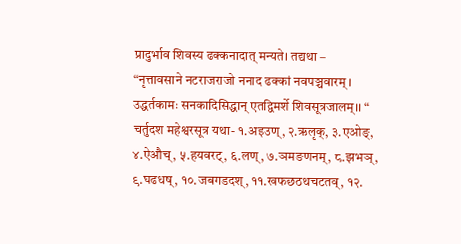प्रादुर्भाव शिवस्य ढक्कनादात् मन्यते। तद्यथा –
“नृत्तावसाने नटराजराजो ननाद ढक्कां नवपञ्चवारम् ।
उद्धर्तकामः सनकादिसिद्धान् एतद्विमर्शे शिवसूत्रजालम्।। “
चर्तुदश महेश्वरसूत्र यथा- १.अइउण्, २.ऋलृक्, ३.एओङ्, ४.ऐऔच्, ५.हयवरट्, ६.लण्, ७.ञमङणनम्, ८.झभञ्, ९.घढधष्, १०.जबगडदश्, ११.खफछठथचटतव्, १२.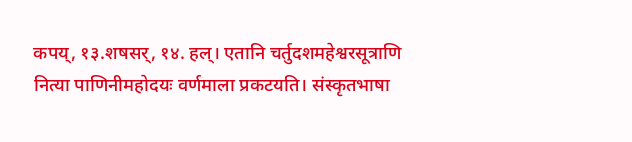कपय्, १३.शषसर्, १४. हल्। एतानि चर्तुदशमहेश्वरसूत्राणि नित्या पाणिनीमहोदयः वर्णमाला प्रकटयति। संस्कृतभाषा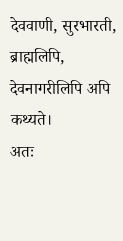देववाणी, सुरभारती, ब्राह्मलिपि, देवनागरीलिपि अपि कथ्यते।
अतः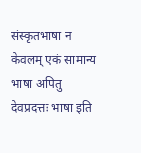संस्कृतभाषा न केवलम् एकं सामान्य भाषा अपितु देवप्रदत्तः भाषा इति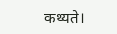कथ्यते।